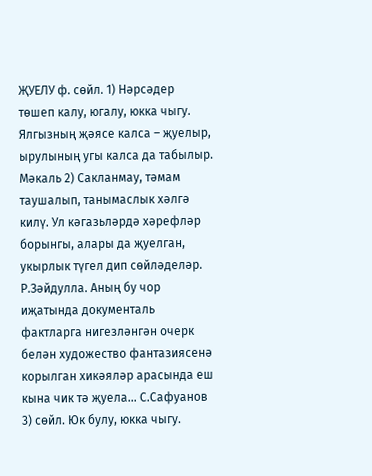ҖУЕЛУ ф. сөйл. 1) Нәрсәдер төшеп калу, югалу, юкка чыгу. Ялгызның җәясе калса – җуелыр, ырулының угы калса да табылыр. Мәкаль 2) Сакланмау, тәмам таушалып, танымаслык хәлгә килү. Ул кәгазьләрдә хәрефләр борынгы, алары да җуелган, укырлык түгел дип сөйләделәр. Р.Зәйдулла. Аның бу чор иҗатында документаль фактларга нигезләнгән очерк белән художество фантазиясенә корылган хикәяләр арасында еш кына чик тә җуела... С.Сафуанов 3) сөйл. Юк булу, юкка чыгу.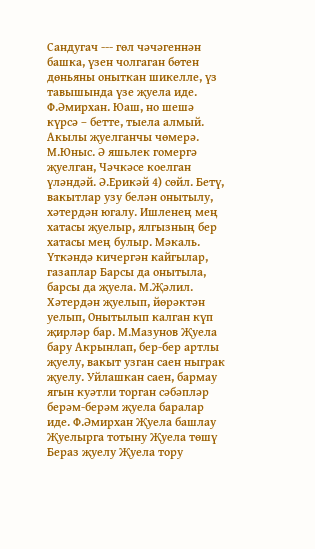Сандугач --- гөл чәчәгеннән башка, үзен чолгаган бөтен дөньяны оныткан шикелле, үз тавышында үзе җуела иде. Ф.Әмирхан. Юаш, но шешә күрсә – бетте, тыела алмый. Акылы җуелганчы чөмерә. М.Юныс. Ә яшьлек гомергә җуелган, Чәчкәсе коелган үләндәй. Ә.Ерикәй 4) сөйл. Бетү, вакытлар узу белән онытылу, хәтердән югалу. Ишленең мең хатасы җуелыр, ялгызның бер хатасы мең булыр. Мәкаль. Үткәндә кичергән кайгылар, газаплар Барсы да онытыла, барсы да җуела. М.Җәлил. Хәтердән җуелып, йөрәктән уелып, Онытылып калган күп җирләр бар. М.Мазунов Җуела бару Акрынлап, бер-бер артлы җуелу, вакыт узган саен ныграк җуелу. Уйлашкан саен, бармау ягын куәтли торган сәбәпләр берәм-берәм җуела баралар иде. Ф.Әмирхан Җуела башлау Җуелырга тотыну Җуела төшү Бераз җуелу Җуела тору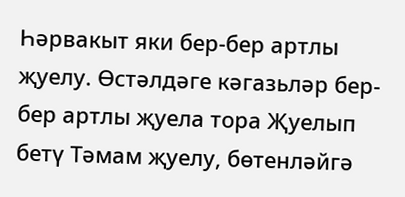Һәрвакыт яки бер-бер артлы җуелу. Өстәлдәге кәгазьләр бер-бер артлы җуела тора Җуелып бетү Тәмам җуелу, бөтенләйгә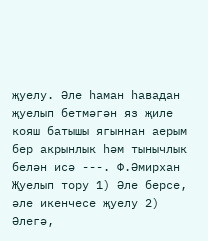җуелу. Әле һаман һавадан җуелып бетмәгән яз җиле кояш батышы ягыннан аерым бер акрынлык һәм тынычлык белән исә ---. Ф.Әмирхан Җуелып тору 1) Әле берсе, әле икенчесе җуелу 2) Әлегә,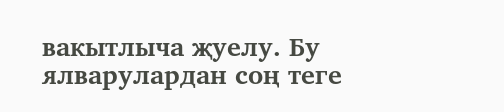вакытлыча җуелу. Бу ялварулардан соң теге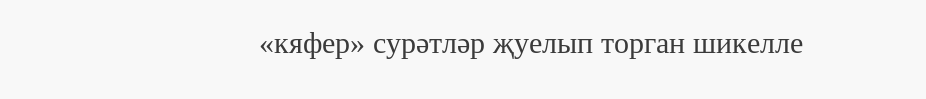«кяфер» сурәтләр җуелып торган шикелле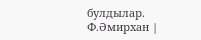булдылар. Ф.Әмирхан |